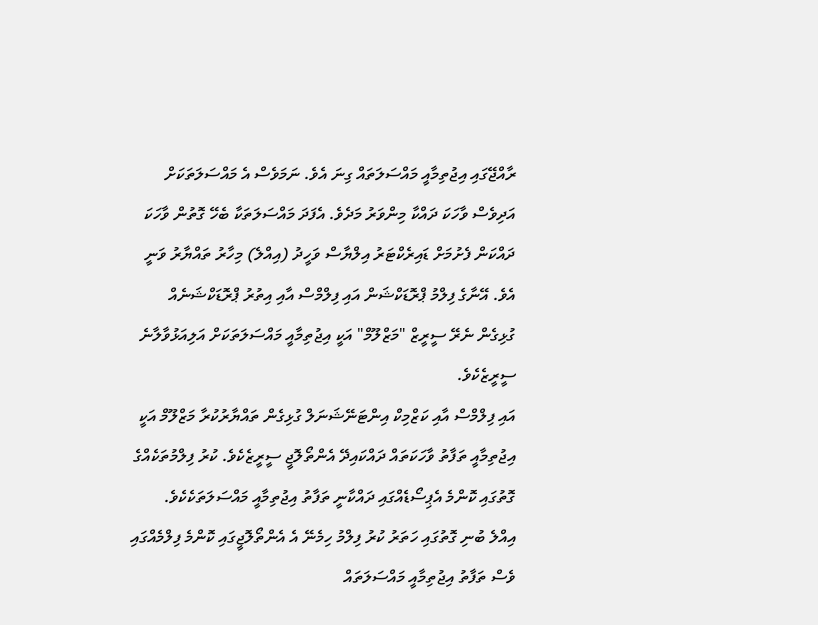ރާއްޖޭގައި އިޖުތިމާއީ މައްސަލަތައް ގިނަ އެވެ. ނަމަވެސް އެ މައްސަލަތަކަށް އަދިވެސް ވާހަކަ ދައްކާ މިންވަރު މަދެވެ. އެފަދަ މައްސަލަތަކާ ބެހޭ ގޮތުން ވާހަކަ ދައްކަން ފެށުމަށް ޑައިރެކްޓަރު އިލްޔާސް ވަހީދު (އިއްލެ) މިހާރު ތައްޔާރު ވަނީ އެވެ. އޭނާގެ ފިލްމު ޕްރޮޑަކްޝަން އައި ފިލްމްސް އާއި އިތުރު ޕްރޮޑަކްޝަނެއް ގުޅިގެން ނެރޭ ސީރީޒް "މަޒްލޫމް" އަކީ އިޖުތިމާއީ މައްސަލަތަކަށް އަލިއަޅުވާލާނެ ސީރީޒެކެވެ.
އައި ފިލްމްސް އާއި ކަޒްމިކް އިންޓަނޭޝަނަލް ގުޅިގެން ތައްޔާރުކުރާ މަޒްލޫމް އަކީ އިޖުތިމާއީ ތަފާތު ވާހަކަތައް ދައްކައިދޭ އެންތޯލޮޖީ ސީރީޒެކެވެ. ކުރު ފިލްމުތަކެއްގެ ގޮތުގައި ކޮންމެ އެޕިސޯޑެއްގައި ދައްކާނީ ތަފާތު އިޖުތިމާއީ މައްސަލަތަކެކެވެ.
އިއްލެ ބުނި ގޮތުގައި ހަތަރު ކުރު ފިލްމު ހިމެނޭ އެ އެންތޯލޮޖީގައި ކޮންމެ ފިލްމެއްގައި ވެސް ތަފާތު އިޖުތިމާއީ މައްސަލަތައް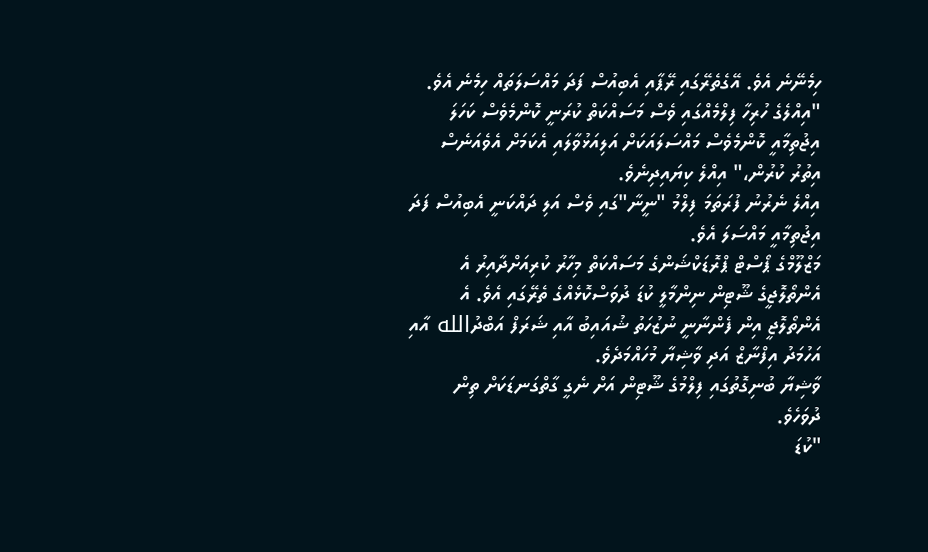ހިމެނޭނެ އެވެ. އޭގެތެރޭގައި ރޭޕާއި އެބިއުސް ފަދަ މައްސަލަތައް ހިމެނެ އެވެ.
"އިއްލެގެ ހުރިހާ ފިލްމެއްގައި ވެސް މަސައްކަތް ކުރަނީ ކޮންމެވެސް ކަހަލަ އިޖުތިމާއީ ކޮންމެވެސް މައްސަލައަކަށް އަލިއަޅުވާލައި އެކަމަށް އެވެއަނެސް އިތުރު ކުރުން،" އިއްލެ ކިޔައިދިނެވެ.
އިއްލެ ނެރުނު ފުރަތަމަ ފިލްމު "ނީނާ"ގައި ވެސް އަލި ދައްކަނީ އެބިއުސް ފަދަ އިޖުތިމާއީ މައްސަލަ އެވެ.
މަޒްލޫމްގެ ޕޯސްޓް ޕްރޮޑަކްޝަންގެ މަސައްކަތް މިހާރު ކުރިއަށްދާއިރު އެ އެންތޯލޮޖީގެ ޝޫޓިން ނިންމާލީ ކުޑަ ދުވަސްކޮޅެއްގެ ތެރޭގައި އެވެ. އެ އެންތޯލޮޖީ އިން ފެންނާނީ ނުޒުހަތު ޝުއައިބު އާއި ޝަރަފް އަބްދުالله އާއި އަހުމަދު އިފްނާޒް އަދި ވާޝިޔާ މުހައްމަދެވެ.
ވާޝިޔާ ބުނިގޮތުގައި ފިލްމުގެ ޝޫޓިން އަށް ނެގީ ގާތްގަނޑަކަށް ތިން ދުވަހެވެ.
"ކުޑަ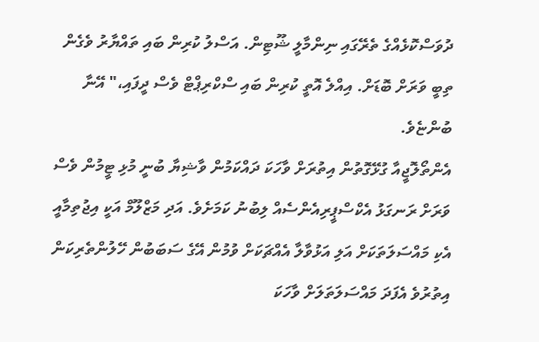ދުވަސްކޮޅެއްގެ ތެރޭގައި ނިންމާލީ ޝޫޓިން. އަސްލު ކުރިން ބައި ތައްޔާރު ވެގެން ތިބީ ވަރަށް ބޮޑަށް. އިއްލެ އޮތީ ކުރިން ބައި ސްކްރިޕްޓް ވެސް ދީފައި،" އޭނާ ބުންޏެވެ.
އެންތޯލޮޖީއާ ގުޅޭގޮތުން އިތުރަށް ވާހަކަ ދައްކަމުން ވާޝިޔާ ބުނީ މުޅި ޓީމުން ވެސް ވަރަށް ރަނގަޅު އެކްސްޕީރިއެންސެއް ލިބުނު ކަމަށެވެ. އަދި މަޒްލޫމް އަކީ އިޖުތިމާއީ އެކި މައްސަލަތަކަށް އަލި އަޅުވާލާ އެއްޗަކަށް ވުމުން އޭގެ ސަބަބުން ހޭލުންތެރިކަން އިތުރުވެ އެފަދަ މައްސަލަތަލަށް ވާހަކަ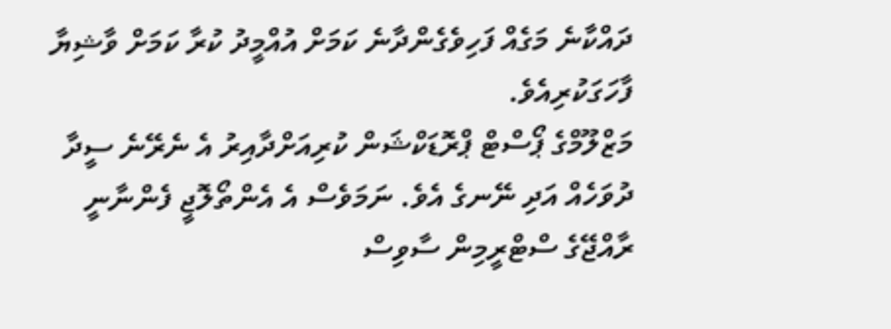ދައްކާނެ މަގެއް ފަހިވެގެންދާނެ ކަމަށް އުއްމީދު ކުރާ ކަމަށް ވާޝިޔާ ފާހަގަކުރިއެވެ.
މަޒްލޫމްގެ ޕޯސްޓް ޕްރޮޑަކްޝަން ކުރިއަށްދާއިރު އެ ނެރޭނެ ސީދާ ދުވަހެއް އަދި ނޭނގެ އެވެ. ނަމަވެސް އެ އެންތޯލޮޖީ ފެންނާނީ ރާއްޖޭގެ ސްޓްރީމިން ސާވިސް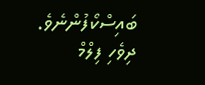ބައިސްކޯފުންނެވެ.
ދިވެހި ފިލްމް